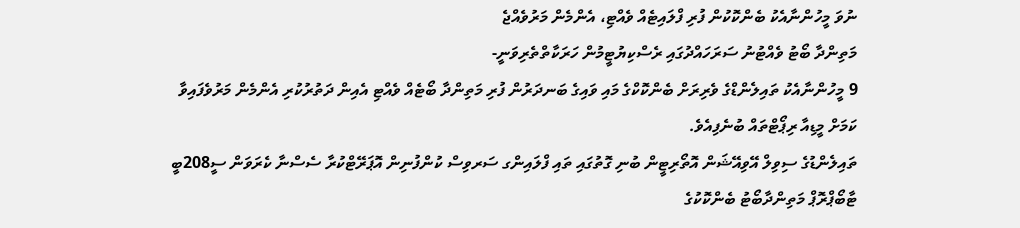ނުވަ މީހުންނާއެކު ބެންކޮކުން ފުރި ފްލައިޓެއް ވެއްޓި، އެންމެން މަރުވެއްޖެ
މަތިންދާ ބޯޓު ވެއްޓުނު ސަރަހައްދުގައި ރެސްކިޔުޓީމުން ހަރަކާތްތެރިވަނީ-
9 މީހުންނާއެކު ތައިލެންޑްގެ ވެރިރަށް ބެންކޮކްގެ މައި ވައިގެ ބަނދަރުން ފުރި މަތިންދާ ބޯޓެއް ވެއްޓި އެއިން ދަތުރުކުރި އެންމެން މަރުވެފައިވާ ކަމަށް މީޑިއާ ރިޕޯޓްތައް ބުނެފިއެވެ.
ތައިލެންޑުގެ ސިވިލް އޭވިއޭޝަން އޮތޯރިޓީން ބުނި ގޮތުގައި ތައި ފްލައިންގ ސަރވިސް ކުންފުނިން އޮޕަރޭޓްކުރާ ސެސްނާ ކެރަވަން ސީ208ބީ ޓާބޯޕްރޮޕް މަތިންދާބޯޓު ބެންކޮކުގެ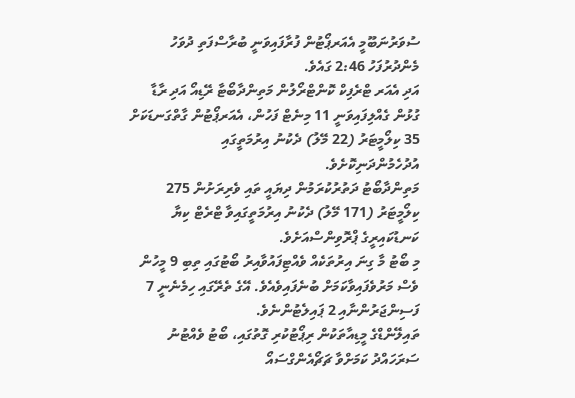ސުވަރުނަބޫމީ އެއަރޕޯޓުން ފުރާފައިވަނީ ބުރާސްފަތި ދުވަހު މެންދުރުފަހު 2:46 ގައެވެ.
އަދި އެއަރ ޓްރެފިކް ކޮންޓްރޯލުން މަތިންދާބޯޓާ ރޭޑިއޯ އަދި ރާޑާ ގުޅުން ގެއްލިފައިވަނީ 11 މިނެޓް ފަހުން، އެއަރޕޯޓުން ގާތްގަނޑަކަށް 35 ކިލޯމީޓަރު (22 މޭލު) ދެކުނު އިރުމަތީގައި އުދުހެމުންދަނިކޮށެވެ.
މަތިންދާބޯޓު ދަތުރުކުރަމުން ދިޔައީ ތައި ވެރިރަށުން 275 ކިލޯމީޓަރު (171 މޭލު) ދެކުނު އިރުމަތީގައިވާ ޓްރެޓް ކިޔާ ކަނޑުކައިރީގެ ޕްރޮވިންސްއަށެވެ.
މި ބޯޓު މާ ގިނަ އިރުތަކެއް ވެއްޓިފައުވާއިރު ބޯޓުގައި ތިބި 9 މީހުން ވެސް މަރުވެފައިވާކަމަށް ބުނެފައިވެއެވެ. އޭގެ ތެރޭގައި ހިމެނެނީ 7 ފަސިންޖަރުންނާއި 2 ޕައިލެޓުންނެވެ.
ތައިލޭންޑްގެ މީޑިއާތަކުން ރިޕޯޓުކުރި ގޮތުގައި، ބޯޓު ވެއްޓުނު ސަރަހައްދު ކަމަށްވާ ޗަޗޯއެންގްސައޯ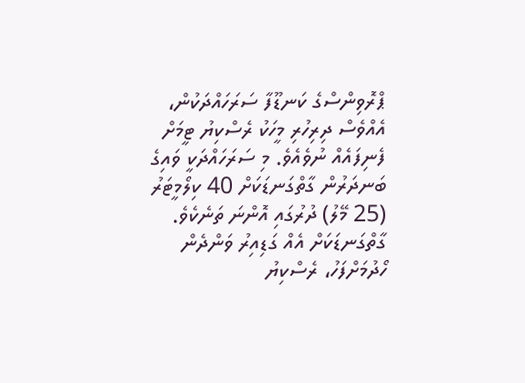ޕްރޮވިންސްގެ ކަނޑޫފާ ސަރަހައްދަކުން، އެއްވެސް ދިރިހުރި މީހަކު ރެސްކިޔު ޓީމަށް ފެނިފައެއް ނުވެއެވެ. މި ސަރަހައްދަކީ ވައިގެ ބަނދަރުން ގާތްގަނޑަކަށް 40 ކިލޯމީޓަރު (25 މޭލު) ދުރުގައި އޮންނަ ތަނެކެވެ.
ގާތްގަނޑަކަށް އެއް ގަޑިއިރު ވަންދެން ހޯދުމަށްފަހު، ރެސްކިޔު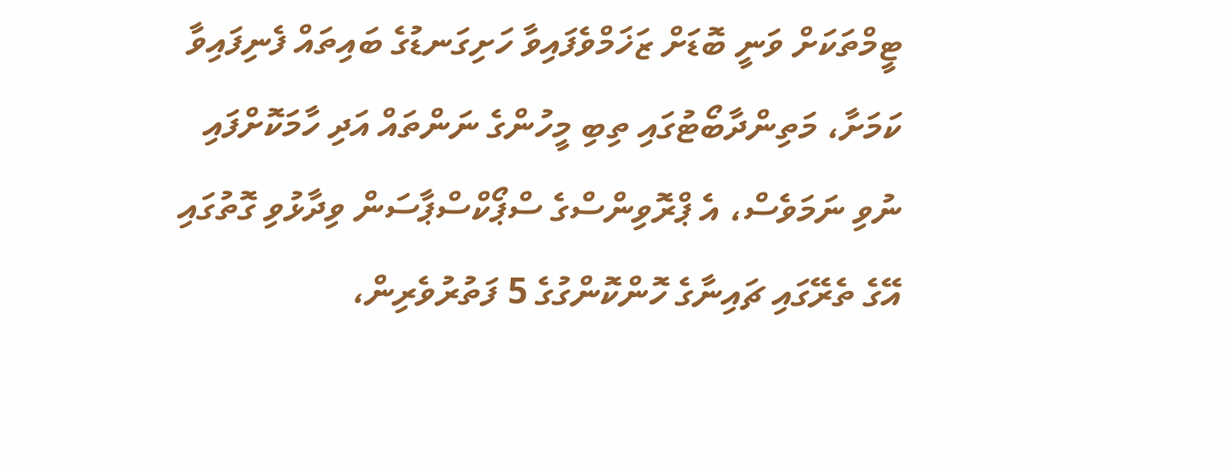ޓީމްތަކަށް ވަނީ ބޮޑަށް ޒަޚަމްވެފައިވާ ހަށިގަނޑުގެ ބައިތައް ފެނިފައިވާ ކަމަށާ، މަތިންދާބޯޓުގައި ތިބި މީހުންގެ ނަންތައް އަދި ހާމަކޮށްފައި ނުވި ނަމަވެސް، އެ ޕްރޮވިންސްގެ ސްޕޯކްސްޕާސަން ވިދާޅުވި ގޮތުގައި އޭގެ ތެރޭގައި ޗައިނާގެ ހޮންކޮންގުގެ 5 ފަތުރުވެރިން،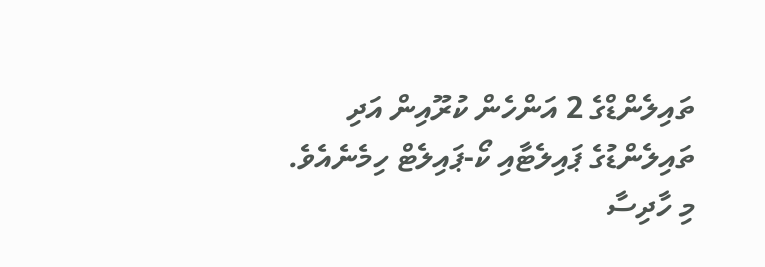ތައިލެންޑްގެ 2 އަންހެން ކުރޫއިން އަދި ތައިލެންޑުގެ ޕައިލެޓާއި ކޯ-ޕައިލެޓް ހިމެނެއެވެ.
މި ހާދިސާ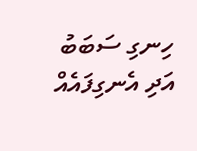ހިނގި ސަބަބު އަދި އެނގިފައެއް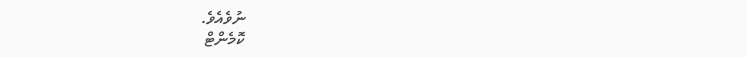ނުވެއެވެ.
ކޮމެންޓް